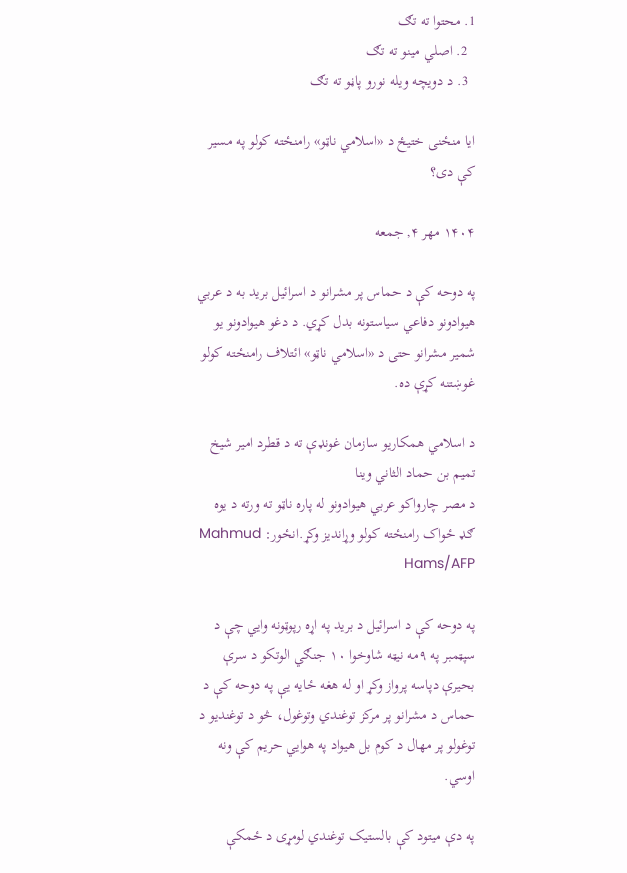1. محتوا ته تګ
  2. اصلي مینو ته تګ
  3. د دویچه ویله نورو پاڼو ته تګ

ایا منځنی ختیځ د «اسلامي ناټو» رامنځته کولو په مسیر کې دی؟

۱۴۰۴ مهر ۴, جمعه

په دوحه کې د حماس پر مشرانو د اسرائیل برید به د عربي هیوادونو دفاعي سیاستونه بدل کړي. د دغو هیوادونو یو شمیر مشرانو حتی د «اسلامي ناټو» ائتلاف رامنځته کولو غوښتنه کړې ده.

د اسلامي همکاریو سازمان غونډې ته د قطرد امیر شیخ تمیم بن حماد الثاني وینا
د مصر چارواکو عربي هیوادونو له پاره ناټو ته ورته د یوه ګډ ځواک رامنځته کولو وړاندیز وکړ.انځور: Mahmud Hams/AFP

په دوحه کې د اسرائیل د برید په اړه رپوټونه وایي چې د سپټمبر په ۹مه نیټه شاوخوا ۱۰ جنګي الوتکو د سرې بحیرې دپاسه پرواز وکړ او له هغه ځایه یې په دوحه کې د حماس د مشرانو پر مرکز توغندي وتوغول، څو د توغندیو د توغولو پر مهال د کوم بل هیواد په هوایي حریم کې ونه اوسي.

په دې میتود کې بالستیک توغندي لومړی د ځمکې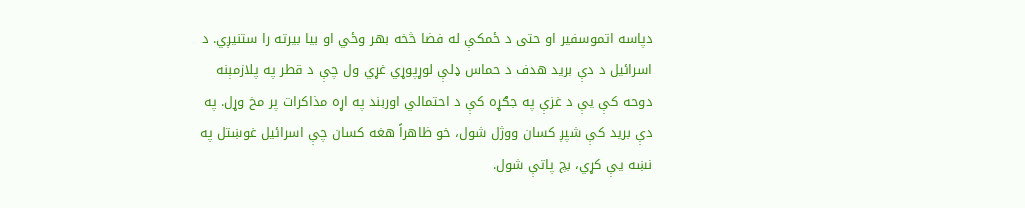دپاسه اتموسفیر او حتی د ځمکې له فضا څخه بهر وځي او بیا بیرته را ستنیږي. د اسرائیل د دې برید هدف د حماس ډلې لوړپوړي غړي ول چې د قطر په پلازمېنه دوحه کې یې د غزې په جګړه کې د احتمالي اوربند په اړه مذاکرات پر مخ وړل. په دې برید کې شپږ کسان ووژل شول، خو ظاهراً هغه کسان چې اسرائیل غوښتل په نښه یې کړي، بچ پاتې شول.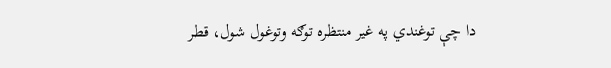دا چې توغندي په غیر منتظره توګه وتوغول شول، قطر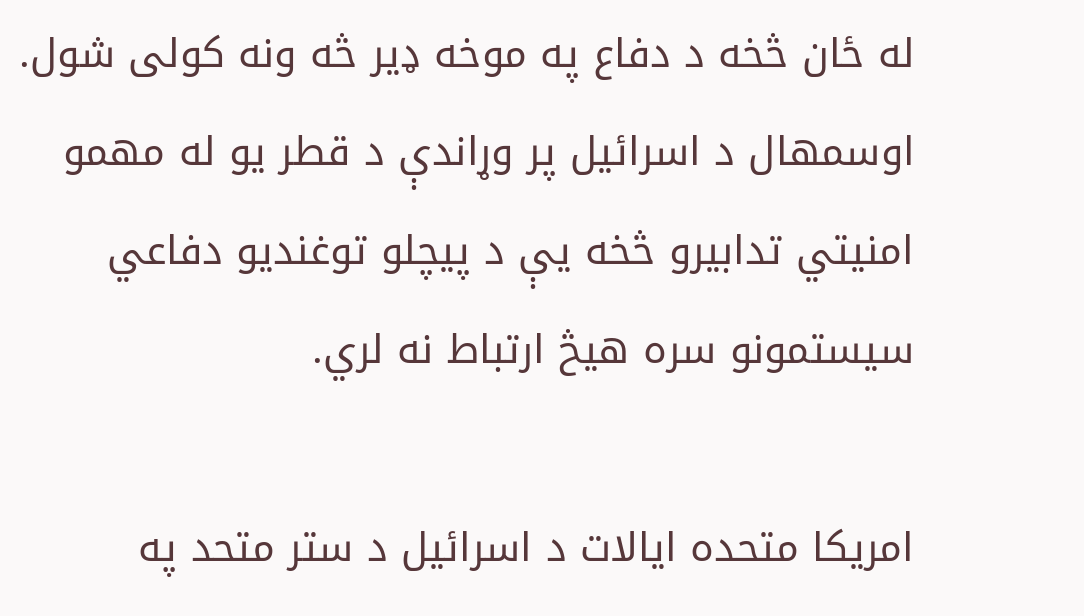له ځان څخه د دفاع په موخه ډیر څه ونه کولی شول. اوسمهال د اسرائیل پر وړاندې د قطر یو له مهمو امنیتي تدابیرو څخه یې د پیچلو توغندیو دفاعي سیستمونو سره هیڅ ارتباط نه لري.

امریکا متحده ایالات د اسرائیل د ستر متحد په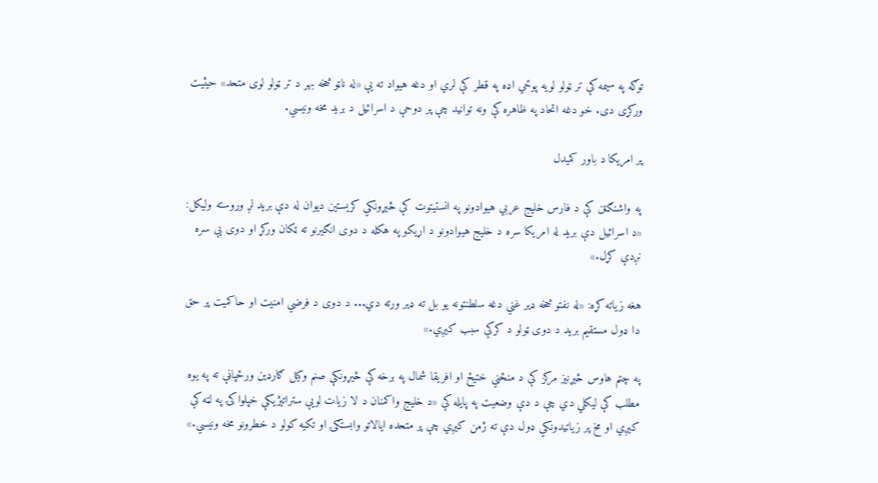توګه په سیمه کې تر ټولو لویه پوځي اډه په قطر کې لري او دغه هیواد ته یې «له ناټو څخه بهر د تر ټولو لوی متحد» حیثيت ورکړی دی. خو دغه اتحاد په ظاهره کې ونه توانید چې پر دوحې د اسرائیل د برید مخه ونیسي.

پر امریکا د باور کمیدل

په واشنګټن کې د فارس خلیج عربي هیوادونو په انستیتوت کې څیړونکي کریستین دیوان له دې برید لږ وروسته ولیکل: «د اسرائیل دې برید له امریکا سره د خلیج هیوادونو د اړیکو په هکله د دوی انګیرنو ته ټکان ورکړ او دوی یې سره نږدې کړل.»

هغه زیاته کړه: «له نفتو څخه ډیر غني دغه سلطنتونه یو بل ته ډیر ورته دي... د دوی د فرضي امنیت او حاکمیت پر حق دا ډول مستقیم برید د دوی ټولو د کرکې سبب کیږي.»

په چتم هاوس څیړنیز مرکز کې د منځني ختیځ او افریقا شمال په برخه کې څیړونکې صنم وکیل ګارډین ورځپاڼې ته په یوه مطلب کې لیکلي دي چې د دې وضعیت په پایله کې «د خلیج واکمنان د لا زیات لویې ستراتیژیکې خپلواکۍ په لټه کې کیږي او مخ پر زیاتیدونکي ډول دې ته ژمن کیږي چې پر متحده ایالاتو وابستګۍ او تکیه کولو د خطرونو مخه ونیسي.»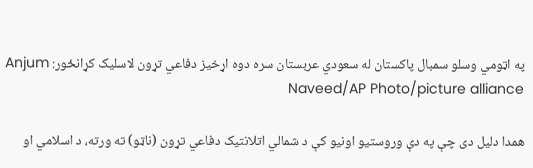په اټومي وسلو سمبال پاکستان له سعودي عربستان سره دوه اړخیز دفاعي تړون لاسلیک کړانځور: Anjum Naveed/AP Photo/picture alliance

همدا دلیل دی چې په دې وروستیو اونیو کې د شمالي اتلانتیک دفاعي تړون (ناټو) ته ورته، د اسلامي او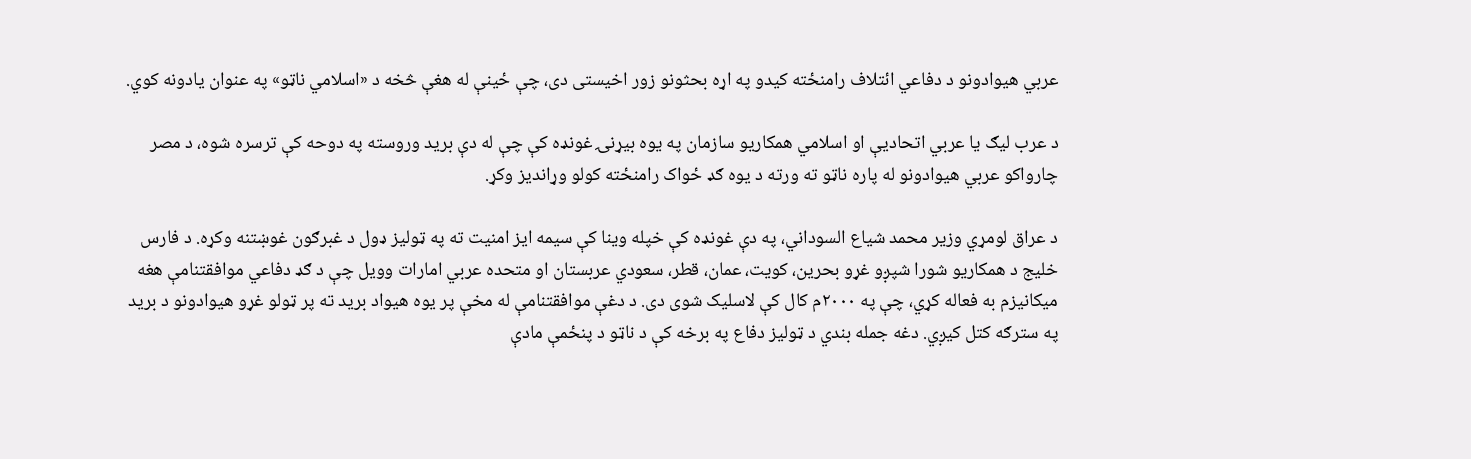عربي هیوادونو د دفاعي ائتلاف رامنځته کیدو په اړه بحثونو زور اخیستی دی، چې ځینې له هغې څخه د «اسلامي ناټو» په عنوان یادونه کوي.

د عرب ليګ يا عربي اتحادیې او اسلامي همکاریو سازمان په یوه بیړنۍ غونډه کې چې له دې برید وروسته په دوحه کې ترسره شوه، د مصر چارواکو عربي هیوادونو له پاره ناټو ته ورته د یوه ګډ ځواک رامنځته کولو وړاندیز وکړ.

د عراق لومړي وزیر محمد شیاع السوداني، په دې غونډه کې خپله وینا کې سیمه ایز امنیت ته په ټولیز ډول د غبرګون غوښتنه وکړه. د فارس خلیج د همکاریو شورا شپږو غړو بحرین، کویت، عمان، قطر، سعودي عربستان او متحده عربي امارات وویل چې د ګډ دفاعي موافقتنامې هغه میکانیزم به فعاله کړي، چې په ۲۰۰۰م کال کې لاسلیک شوی دی. د دغې موافقتنامې له مخې پر یوه هیواد برید ته پر ټولو غړو هیوادونو د برید په سترګه کتل کیږي. دغه جمله بندي د ټولیز دفاع په برخه کې د ناټو د پنځمې مادې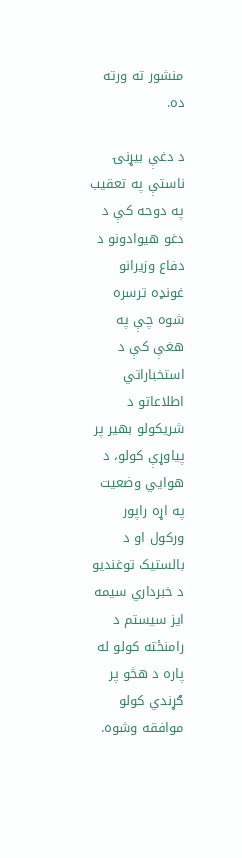منشور ته ورته ده.

د دغې بیړنۍ ناستې په تعقیب په دوحه کې د دغو هیوادونو د دفاع وزیرانو غونډه ترسره شوه چې په هغې کې د استخباراتي اطلاعاتو د شریکولو بهیر پر پياوړې کولو، د هوایي وضعیت په اړه راپور ورکول او د بالستیک توغندیو د خبرداري سیمه ایز سیستم د رامنځته کولو له پاره د هڅو پر ګړندي کولو موافقه وشوه.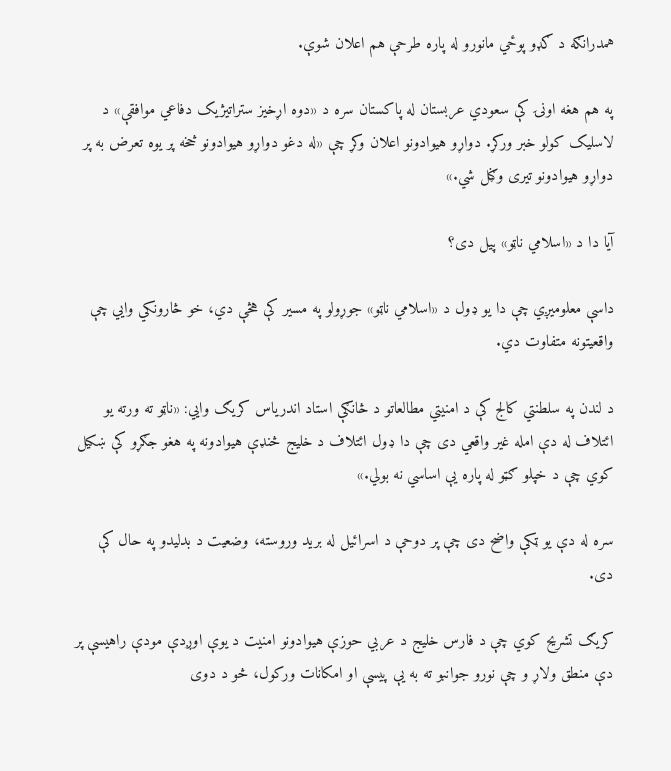همدرانګه د ګډو پوځي مانورو له پاره طرحې هم اعلان شوې.

په هم هغه اونۍ کې سعودي عربستان له پاکستان سره د «دوه اړخیز ستراتیژیک دفاعي موافقې» د لاسلیک کولو خبر ورکړ. دواړو هیوادونو اعلان وکړ چې «له دغو دواړو هیوادونو څخه پر يوه تعرض به پر دواړو هیوادونو تیری وګڼل شي.»

آیا دا د «اسلامي ناټو» پیل دی؟

داسې معلومیږي چې دا یو ډول د «اسلامي ناټو» جوړولو په مسیر کې هڅې دي، خو څارونکي وایي چې واقعیتونه متفاوت دي.

د لندن په سلطنتي کالج کې د امنیتي مطالعاتو د څانګې استاد اندریاس کریګ وایي: «ناټو ته ورته یو ائتلاف له دې امله غیر واقعي دی چې دا ډول ائتلاف د خلیج څنډې هیوادونه په هغو جګړو کې ښکیل کوي چې د خپلو ګټو له پاره یې اساسي نه بولي.»

سره له دې یو ټکې واضح دی چې پر دوحې د اسرائیل له برید وروسته، وضعیت د بدلیدو په حال کې دی.

کریګ تشریح کوي چې د فارس خلیج د عربي حوزې هیوادونو امنیت د یوې اوږدې مودې راهیسې پر دې منطق ولاړ و چې نورو جوانبو ته به یې پيسې او امکانات ورکول، څو د دوی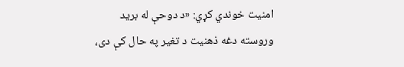امنیت خوندي کړي: «د دوحې له برید وروسته دغه ذهنیت د تغیر په حال کې دی،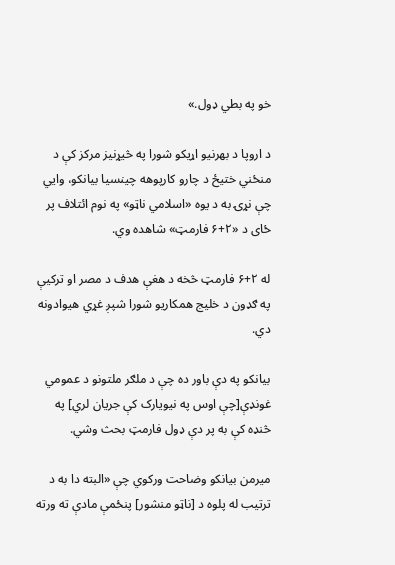خو په بطي ډول.»

د اروپا د بهرنیو اړیکو شورا په څیړنیز مرکز کې د منځني ختیځ د چارو کارپوهه چینسیا بیانکو، وایي چې نړۍ به د یوه «اسلامي ناټو» په نوم ائتلاف پر ځای د «۲+۶ فارمټ» شاهده وي.

له ۲+۶ فارمټ څخه د هغې هدف د مصر او ترکیې په ګډون د خلیج همکاریو شورا شپږ غړي هیوادونه دي.

بیانکو په دې باور ده چې د ملګر ملتونو د عمومي غونډې[چې اوس په نیویارک کې جریان لري] په څنډه کې به پر دې ډول فارمټ بحث وشي.

میرمن بیانکو وضاحت ورکوي چې «البته دا به د ترتیب له پلوه د [ناټو منشور] پنځمې مادې ته ورته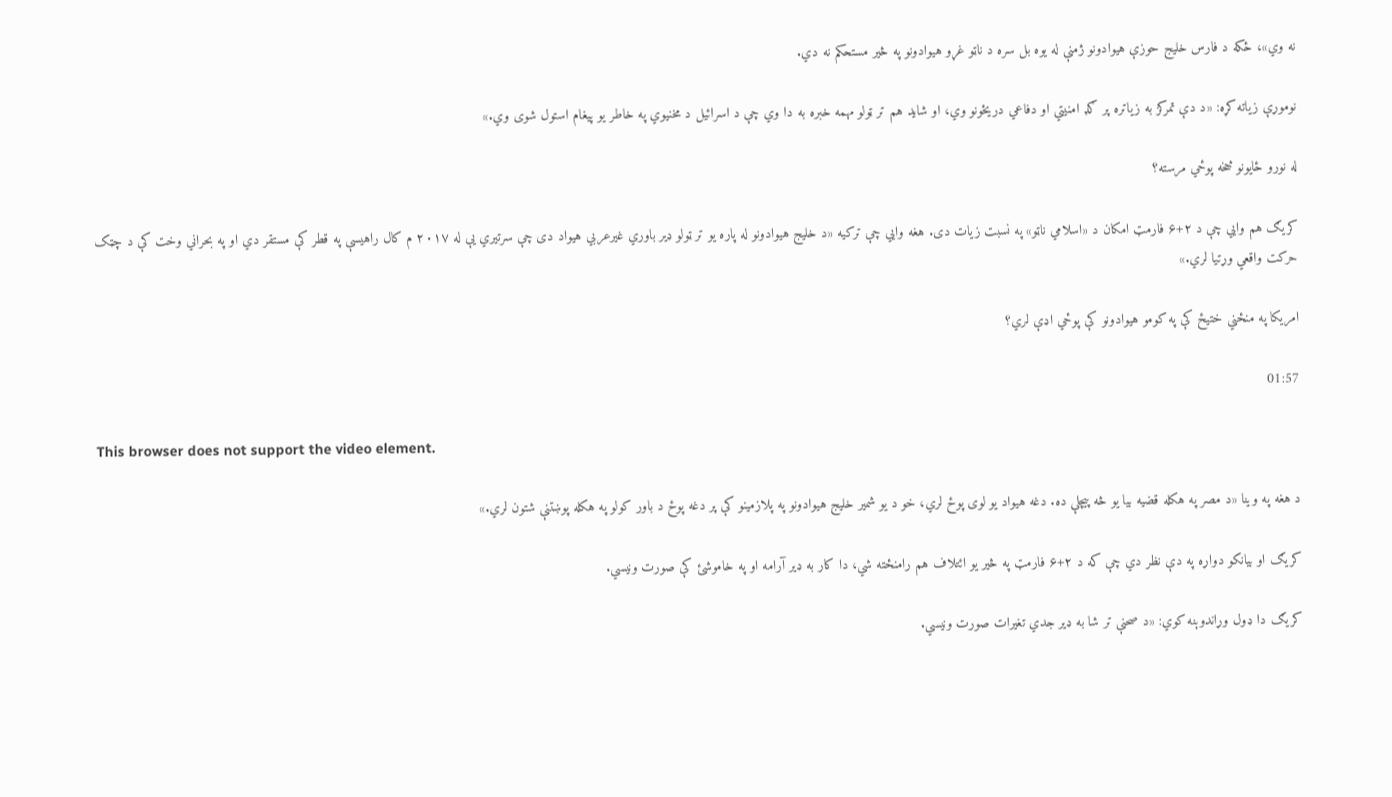نه وي»، ځکه د فارس خلیج حوزې هیوادونو ژمنې له یوه بل سره د ناټو غړو هیوادونو په څیر مستحکم نه دي.

نوموړې زیاته کړه: «د دې تمرکز به زیاتره پر ګډ امنیتي او دفاعي دریځونو وي، او شاید هم تر ټولو مهمه خبره به دا وي چې د اسرائیل د مخنیوي په خاطر یو پيغام استول شوی وي.»

له نورو ځایونو څخه پوځي مرسته؟

کریګ هم وایي چې د ۲+۶ فارمټ امکان د «اسلامي ناټو» په نسبت زیات دی. هغه وایي چې ترکیه «د خلیج هیوادونو له پاره یو تر ټولو ډیر باوري غیرعربي هیواد دی چې سرتیري یې له ۲۰۱۷ م کال راهیسې په قطر کې مستقر دي او په بحراني وخت کې د چټک حرکت واقعي وړتیا لري.»

امریکا په منځني ختیځ کې په کومو هیوادونو کې پوځي اډې لري؟

01:57

This browser does not support the video element.

د هغه په وینا «د مصر په هکله قضیه بیا یو څه پيچلې ده. دغه هیواد یو لوی پوځ لري، خو د یو شمیر خلیج هیوادونو په پلازمینو کې پر دغه پوځ د باور کولو په هکله پوښتنې شتون لري.»

کریګ او بیانکو دواړه په دې نظر دي چې که د ۲+۶ فارمټ په څیر یو ائتلاف هم رامنځته شي، دا کار به ډیر آرامه او په خاموشئ کې صورت ونیسي.

کریګ دا ډول وړاندوېنه کوي: «د صحنې تر شا به ډیر جدي تغیرات صورت ونیسي.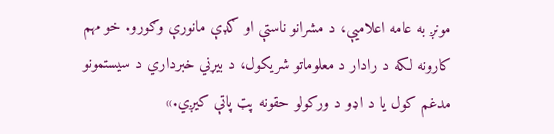مونږ به عامه اعلامیې، د مشرانو ناستې او ګډې مانورې وګورو. خو مهم کارونه لکه د رادار د معلوماتو شریکول، د بیړني خبرداري د سیستمونو مدغم کول یا د اډو د ورکولو حقونه پټ پاتې کیږي.»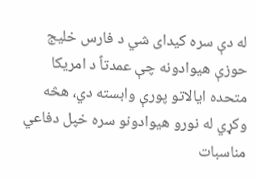له دې سره کیدای شي د فارس خلیج حوزې هیوادونه چې عمدتاً د امریکا متحده ایالاتو پورې وابسته دي، هڅه وکړي له نورو هیوادونو سره خپل دفاعي مناسبات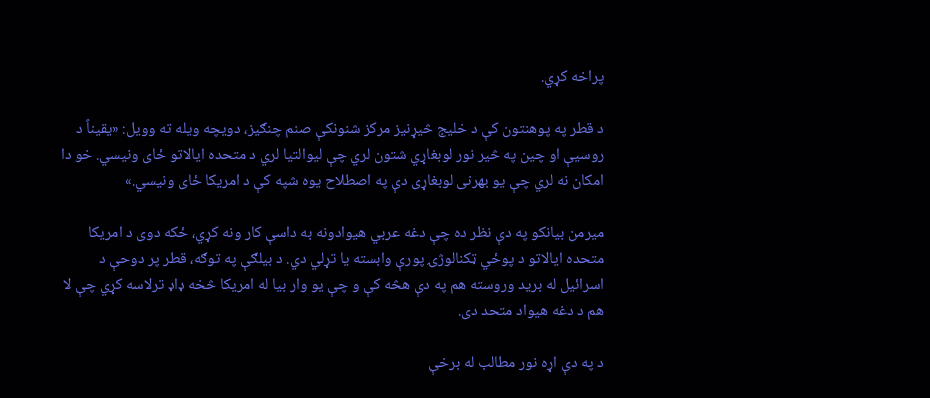پراخه کړي.

د قطر په پوهنتون کې د خلیج څیړنیز مرکز شنونکې صنم چنګیز، دویچه ویله ته وویل: «یقیناً د روسیې او چین په څیر نور لوبغاړي شتون لري چې لیوالتیا لري د متحده ایالاتو ځای ونیسي. خو دا امکان نه لري چې یو بهرنی لوبغاړی دې په اصطلاح یوه شپه کې د امریکا ځای ونیسي.»

میرمن بیانکو په دې نظر ده چې دغه عربي هیوادونه به داسې کار ونه کړي، ځکه دوی د امریکا متحده ایالاتو د پوځي ټکنالوژۍ پورې وابسته یا تړلي دي. د بیلګې په توګه، قطر پر دوحې د اسرائیل له برید وروسته هم په دې هڅه کې و چې یو وار بیا له امریکا څخه ډاډ ترلاسه کړي چې لا هم د دغه هیواد متحد دی.

د په دې اړه نور مطالب له برخې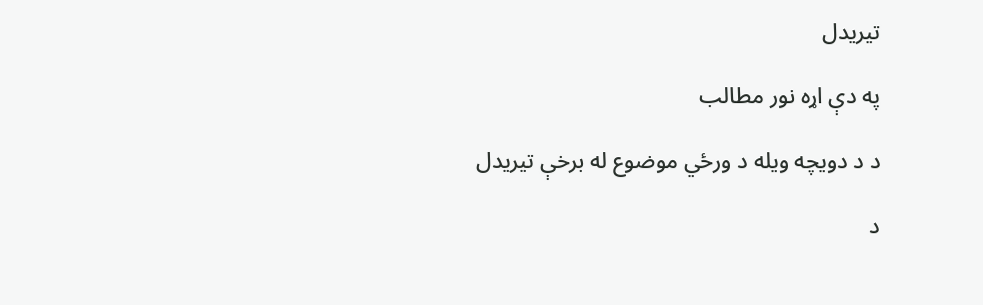تیريدل

په دې اړه نور مطالب

د د دویچه ویله د ورځي موضوع له برخې تیريدل

د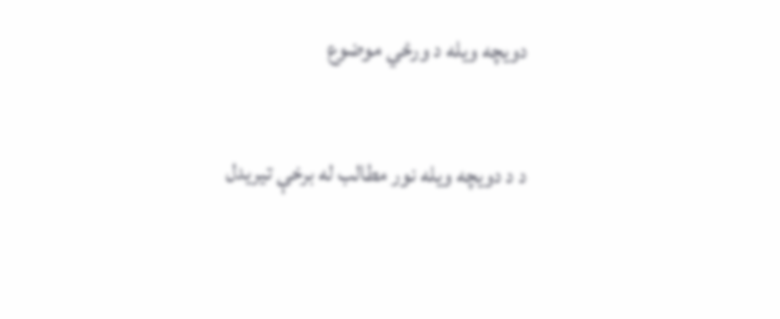دویچه ویله د ورځي موضوع

د د دویچه ویله نور مطالب له برخې تیريدل